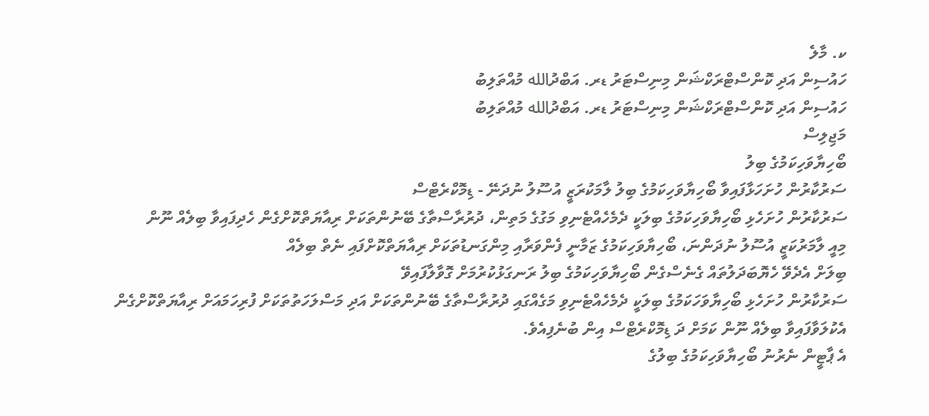ކ. މާލެ
ހައުސިން އަދި ކޮންސްޓްރަކްޝަން މިނިސްޓަރު ޑރ. އަބްދުالله މުއްތަލިބު
ހައުސިން އަދި ކޮންސްޓްރަކްޝަން މިނިސްޓަރު ޑރ. އަބްދުالله މުއްތަލިބު
މަޖިލިސް
ބޯހިޔާވަހިކަމުގެ ބިލު
ސަރުކާރުން ހުށަހަޅާފައިވާ ބޯހިޔާވަހިކަމުގެ ބިލު ލާމަކުރަޒީ އުސޫލު ނުދަނޭ - ޑިމޮކްރެޓްސް
ސަރުކާރުން ހުށަހެޅި ބޯހިޔާވަހިކަމުގެ ބިލަކީ ދެމެހެއްޓެނިވި މަގުގެ މަތިން، ދުރުރާސްތާގެ ބޭނުންތަކަށް ރިއާޔަތްކޮށްގެން ހެދިފައިވާ ބިލެއް ނޫން
މިއީ ލާމަރުކަޒީ އުސޫލު ނުދަންނަ، ބޯހިޔާވަހިކަމުގެ ޒަމާނީ ފެންވަރާއި މިންގަނޑުތަކަށް ރިއާޔަތްކޮށްފައި ނެތް ބިލެއް
ބިލަށް އެދެވޭ ހެޔޮބަދަލުތައް ގެނެސްގެން ބޯހިޔާވަހިކަމުގެ ބިލު ރަނގަޅުކުރުމަށް ގޮވާލާފައިވޭ
ސަރުކާރުން ހުށަހެޅި ބޯހިޔާވަހަކަމުގެ ބިލަކީ ދެމެހެއްޓެނިވި މަގެއްގައި ދުރުރާސްތާގެ ބޭނުންތަކަށް އަދި މަސްލަހަތުތަކަށް ފުރިހަމައަށް ރިއާޔަތްކޮށްގެން އެކުލަވާފައިވާ ބިލެއް ނޫން ކަމަށް ދަ ޑިމޮކްރެޓްސް އިން ބުނެފިއެވެ.
އެ ޕާޓީން ނެރުނު ބޯހިޔާވަހިކަމުގެ ބިލުގެ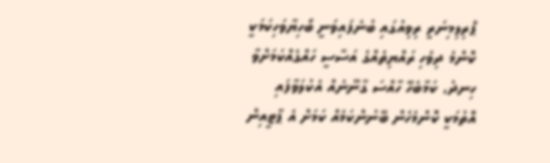ޕްރިލިމިނަރީ ރިވިއުގައި ބުނެފައިވަނީ ބޯހިޔާވަހިކަމަކީ ކޮންމެ ދިވެހި ރައްޔިތެއްގެ އަސާސީ ހައްގެއްކަމަށްވާ ހިނދު، ކަމާބެހޭ ހާއްސަ ގާނޫނެއް އެކުލަވާފައި އޮތުމަކީ ކޮންމެހެން ބޭނުންކަމެއް ކަމަށް އެ ޕާޓީއިން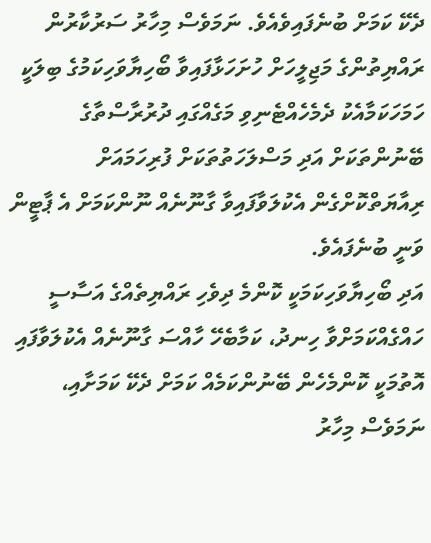ދެކޭ ކަމަށް ބުނެފައިވެއެވެ. ނަމަވެސް މިހާރު ސަރުކާރުން ރައްޔިތުންގެ މަޖިލީހަށް ހުށަހަޅާފައިވާ ބޯހިޔާވަހިކަމުގެ ބިލަކީ ހަމަހަކަމާއެކު ދެމެހެއްޓެނިވި މަގެއްގައި ދުރުރާސްތާގެ ބޭނުންތަކަށް އަދި މަސްލަހަތުތަކަށް ފުރިހަމައަށް ރިއާޔަތްކޮށްގެން އެކުލަވާފައިވާ ގާނޫނެއް ނޫންކަމަށް އެ ޕާޓީން ވަނީ ބުނެފައެވެ.
އަދި ބޯހިޔާވަހިކަމަކީ ކޮންމެ ދިވެހި ރައްޔިތެއްގެ އަސާސީ ހައްގެއްކަމަށްވާ ހިނދު، ކަމާބެހޭ ހާއްސަ ގާނޫނެއް އެކުލަވާފައި އޮތުމަކީ ކޮންމެހެން ބޭނުންކަމެއް ކަމަށް ދެކޭ ކަމަށާއި، ނަމަވެސް މިހާރު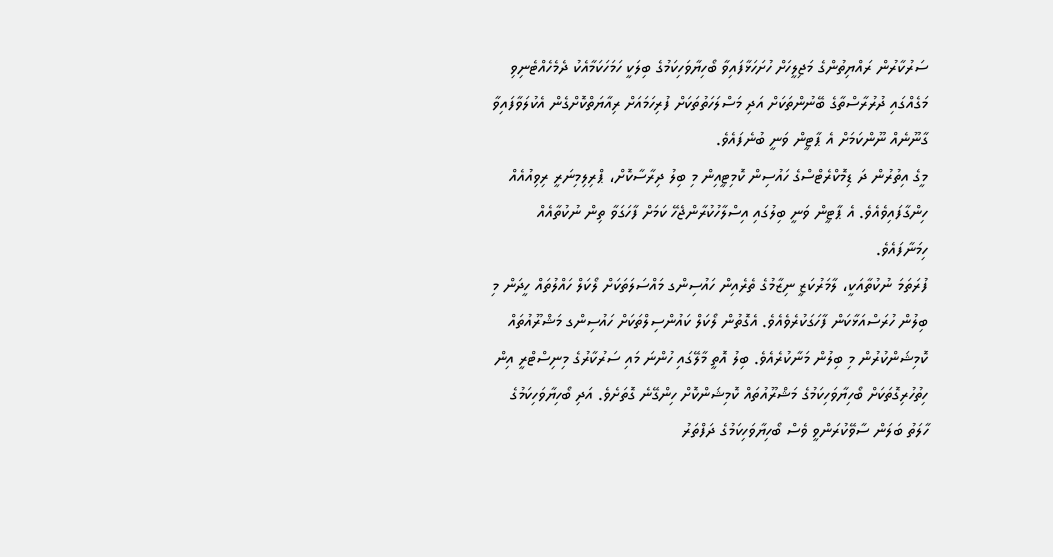ސަރުކާރުން ރައްޔިތުންގެ މަޖިލީހަށް ހުށަހަޅާފައިވާ ބޯހިޔާވަހިކަމުގެ ބިލަކީ ހަމަހަކަމާއެކު ދެމެހެއްޓެނިވި މަގެއްގައި ދުރުރާސްތާގެ ބޭނުންތަކަށް އަދި މަސްލަހަތުތަކަށް ފުރިހަމައަށް ރިއާޔަތްކޮށްގެން އެކުލަވާފައިވާ ގާނޫނެއް ނޫންކަމަށް އެ ޕާޓީން ވަނީ ބުނެފައެވެ.
މީގެ އިތުރުން ދަ ޑިމޮކްރެޓްސްގެ ހައުސިން ކޮމިޓީއިން މި ބިލު ދިރާސާކޮށް، ޕްރިލިމިނަރީ ރިވިއުއެއް ހިންގާފައިވެއެވެ. އެ ޕާޓީން ވަނީ ބިލުގައި އިސްލާހުކުރާންޖެހޭ ކަމަށް ފާހަގަވާ ތިން ނުކުތާއެއް ހިމަނާފައެވެ.
ފުރަތަމަ ނުކުތާއަކީ، ލާމަރުކަޒީ ނިޒާމުގެ ތެރެއިން ހައުސިންގ މައްސަލަތަކަށް ލޯކަލް ހައްލުތައް ހީދަން މި ބިލުން ހުރަސްއަޅާކަން ފާހަގަކުރެވެއެވެ. އެގޮތުން ލޯކަލް ކައުންސިލްތަކަށް ހައުސިންގ މަޝްރޫއުތައް ކޮމިޝަންކުރުން މި ބިލުން މަނާކުރެއެވެ. ބިލު އޮތީ މާލޭގައި ހުންނަ މައި ސަރުކާރުގެ މިނިސްޓްރީ އިން ހިތުހުރިގޮތަކަށް ބޯހިޔާވަހިކަމުގެ މަޝްރޫއުތައް ކޮމިޝަންކޮށް ހިންގޭނެ ގޮތަށެވެ. އަދި ބޯހިޔާވަހިކަމުގެ ހާލަތު ބަލަން ސާވޭކުރަންވީ ވެސް ބޯހިޔާވަހިކަމުގެ ދަފްތަރު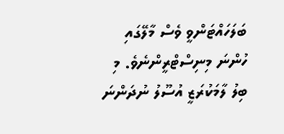ބަލަހައްޓަންވީ ވެސް މާލޭގައި ހުންނަ މިނިސްޓްރީންނެވެ. މި ބިލު ލާމަކުރަޒީ އުސޫލު ނުދަންނަ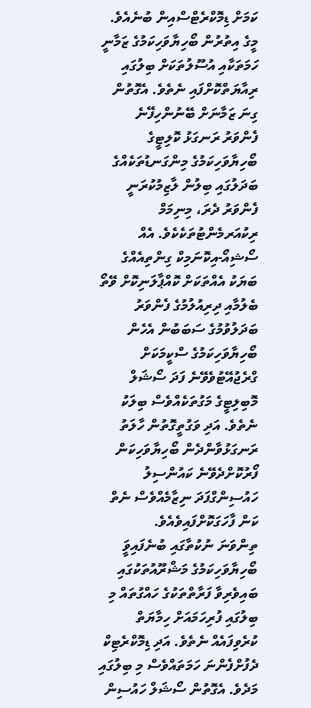ކަމަށް ޑިމޮކްރެޓްސްއިން ބުނެއެވެ.
މީގެ އިތުރުން ބޯހިޔާވަހިކަމުގެ ޒަމާނީ ހަމަތަކާއި އުސޫލުތަކަށް ބިލުގައި ރިއާޔަތްކޮށްފައި ނެތެވެ. އެގޮތުން ގިނަ ޒަމާނަށް ބޭނުންހިފޭނެ ފެންވަރު ރަނގަޅު ކޮލިޓީގެ ބޯހިޔާވަހިކަމުގެ މިންގަނޑުތަކެއްގެ ބަދަލުގައި ބިލުން ލާޒިމުކުރަނީ ފެންވަރު ދެރަ، މިނިމަމް ރިކުއަރމެންޓުތަކެކެވެ. އެއް ސޯޝިއޯ-އިކޮނަމިކް ގިންތިއެއްގެ ބަޔަކު އެއްތަކަށް ކޮއްޕާލަނިކޮށް ވޭތޯ ބެލުމާއި ދިރިއުލުމުގެ ފެންވަރު ބަދަލުވުމުގެ ސަބަބުން އެހެން ބޯހިޔާވަހިކަމުގެ ސްކީމަކަށް ގްރެޖުއޭޓުވެވޭނެ ފަދަ ސޯޝަލް މޮބިލިޓީގެ މަގުތަކެއްވެސް ބިލަކު ނެތެވެ. އަދި ވަގުތީގޮތުން ހާލަތު ރަނގަޅުވާންދެން ބޯހިޔާވަހިކަން ފޯރުކޮށްދެވޭނެ ކައުންސިލު ހައުސިންގްފަދަ ނިޒާމެއްވެސް ނެތް ކަން ފާހަގަކޮށްފައިވެއެވެ.
ތިންވަނަ ނުކުތާގައި ބުނެފައިވަީ ބޯހިޔާވަހިކަމުގެ މަޝްރޫއުތަކުގައި ބައިވެރިވާ ފަރާތްތަކުގެ ހައްގުތައް މި ބިލުގައި ފުރިހަމައަށް ހިމާޔަތް ކުރެވިފައެއް ނެތެވެ. އަދި ޑިމޮކްރެޓިކް ދެފުށްފެންނަ ހަމަތައްވެސް މި ބިލުގައި މަދެވެ. އެގޮތުން ސޯޝަލް ހައުސިން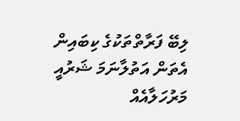ލިބޭ ފަރާތްތަކުގެ ކިބައިން އެތަން އަތުލާނަމަ ޝަރުއީ މަރުހަލާއެއް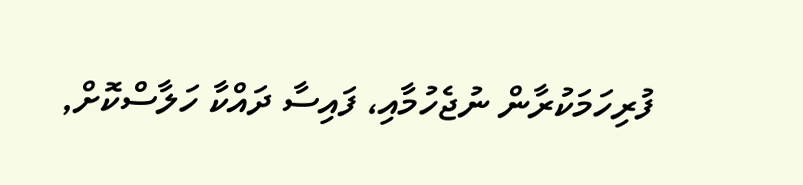ފުރިހަމަކުރާން ނުޖެހުމާއި، ފައިސާ ދައްކާ ހަލާސްކޮށް,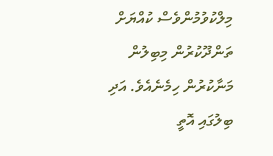މިލްކުވުމުންވެސް ކުއްޔަށް ތަންދޫކުރުން މިބިލުން މަނާކުރުން ހިމެނެއެވެ. އަދި ބިލުގައި އޮތީ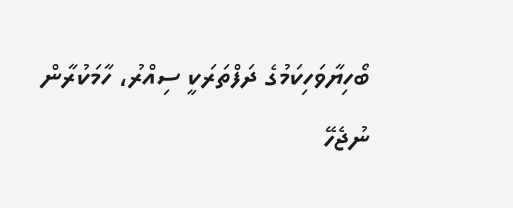ބޯހިޔާވަހިކަމުގެ ދަފްތަރަކީ ސިއްރު، ހާމަކުރާން ނުޖެހޭ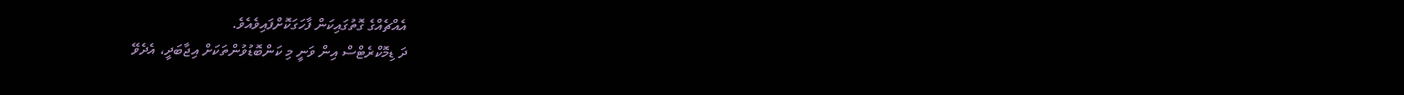އެއްޗެއްގެ ގޮތުގައިކަން ފާހަގަކޮށްފައިވެއެވެ.
ދަ ޑިމޮކްރެޓްސް އިން ވަނީ މި ކަންބޮޑުވުންތަކަށް އިޖާބަދީ، އެދެވޭ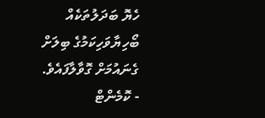ހެޔޮ ބަދަލުތަކެއް ބޯހިޔާވަހިކަމުގެ ބިލަށް ގެނައުމަށް ގޮވާލާފައެވެ.
- ކޮމެންޓް